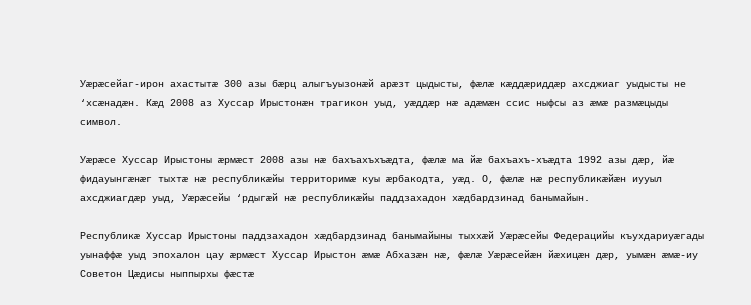Уæрæсейаг-ирон ахастытæ 300 азы бæрц алыгъуызонæй арæзт цыдысты, фæлæ кæддæриддæр ахсджиаг уыдысты не ‘хсæнадæн. Кæд 2008 аз Хуссар Ирыстонæн трагикон уыд, уæддæр нæ адæмæн ссис ныфсы аз æмæ размæцыды символ.

Уæрæсе Хуссар Ирыстоны æрмæст 2008 азы нæ бахъахъхъæдта, фæлæ ма йæ бахъахъ-хъæдта 1992 азы дæр, йæ фидауынгæнæг тыхтæ нæ республикæйы территоримæ куы æрбакодта, уæд. О, фæлæ нæ республикæйæн иууыл ахсджиагдæр уыд, Уæрæсейы ‘рдыгæй нæ республикæйы паддзахадон хæдбардзинад банымайын.

Республикæ Хуссар Ирыстоны паддзахадон хæдбардзинад банымайыны тыххæй Уæрæсейы Федерацийы къухдариуæгады уынаффæ уыд эпохалон цау æрмæст Хуссар Ирыстон æмæ Абхазæн нæ, фæлæ Уæрæсейæн йæхицæн дæр, уымæн æмæ-иу Советон Цæдисы ныппырхы фæстæ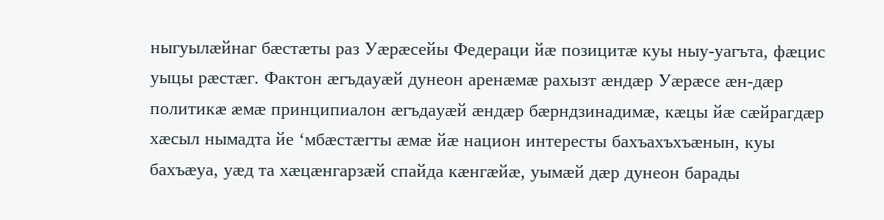ныгуылæйнаг бæстæты раз Уæрæсейы Федераци йæ позицитæ куы ныу-уагъта, фæцис уыцы рæстæг. Фактон æгъдауæй дунеон аренæмæ рахызт æндæр Уæрæсе æн-дæр политикæ æмæ принципиалон æгъдауæй æндæр бæрндзинадимæ, кæцы йæ сæйрагдæр хæсыл нымадта йе ‘мбæстæгты æмæ йæ национ интересты бахъахъхъæнын, куы бахъæуа, уæд та хæцæнгарзæй спайда кæнгæйæ, уымæй дæр дунеон барады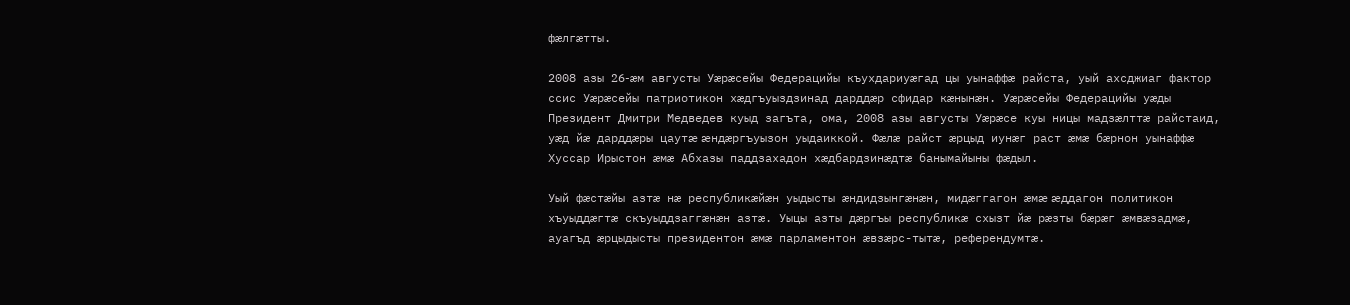фæлгæтты.

2008 азы 26-æм августы Уæрæсейы Федерацийы къухдариуæгад цы уынаффæ райста, уый ахсджиаг фактор ссис Уæрæсейы патриотикон хæдгъуыздзинад дарддæр сфидар кæнынæн. Уæрæсейы Федерацийы уæды Президент Дмитри Медведев куыд загъта, ома, 2008 азы августы Уæрæсе куы ницы мадзæлттæ райстаид, уæд йæ дарддæры цаутæ æндæргъуызон уыдаиккой. Фæлæ райст æрцыд иунæг раст æмæ бæрнон уынаффæ Хуссар Ирыстон æмæ Абхазы паддзахадон хæдбардзинæдтæ банымайыны фæдыл.

Уый фæстæйы азтæ нæ республикæйæн уыдысты æндидзынгæнæн, мидæггагон æмæ æддагон политикон хъуыддæгтæ скъуыддзаггæнæн азтæ. Уыцы азты дæргъы республикæ схызт йæ рæзты бæрæг æмвæзадмæ, ауагъд æрцыдысты президентон æмæ парламентон æвзæрс-тытæ, референдумтæ.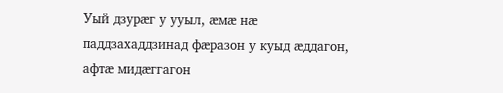Уый дзурæг у ууыл, æмæ нæ паддзахаддзинад фæразон у куыд æддагон, афтæ мидæггагон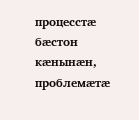процесстæ бæстон кæнынæн, проблемæтæ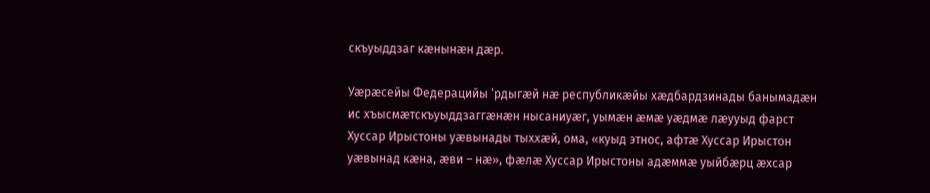скъуыддзаг кæнынæн дæр.

Уæрæсейы Федерацийы ‘рдыгæй нæ республикæйы хæдбардзинады банымадæн ис хъысмæтскъуыддзаггæнæн нысаниуæг, уымæн æмæ уæдмæ лæууыд фарст Хуссар Ирыстоны уæвынады тыххæй, ома, «куыд этнос, афтæ Хуссар Ирыстон уæвынад кæна, æви – нæ», фæлæ Хуссар Ирыстоны адæммæ уыйбæрц æхсар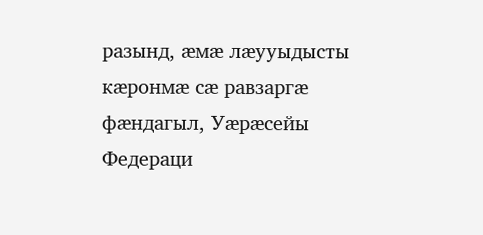разынд, æмæ лæууыдысты кæронмæ сæ равзаргæ фæндагыл, Уæрæсейы Федераци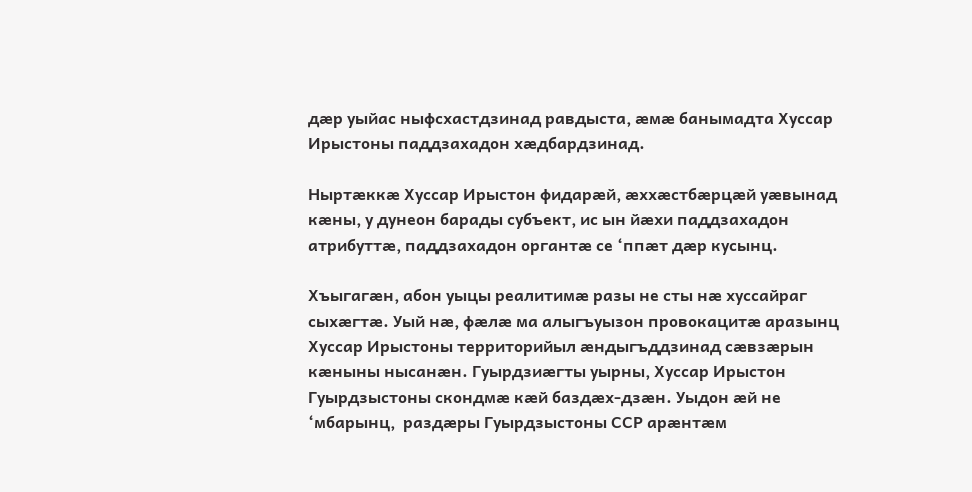дæр уыйас ныфсхастдзинад равдыста, æмæ банымадта Хуссар Ирыстоны паддзахадон хæдбардзинад.

Ныртæккæ Хуссар Ирыстон фидарæй, æххæстбæрцæй уæвынад кæны, у дунеон барады субъект, ис ын йæхи паддзахадон атрибуттæ, паддзахадон органтæ се ‘ппæт дæр кусынц.

Хъыгагæн, абон уыцы реалитимæ разы не сты нæ хуссайраг сыхæгтæ. Уый нæ, фæлæ ма алыгъуызон провокацитæ аразынц Хуссар Ирыстоны территорийыл æндыгъддзинад сæвзæрын кæныны нысанæн. Гуырдзиæгты уырны, Хуссар Ирыстон Гуырдзыстоны скондмæ кæй баздæх-дзæн. Уыдон æй не ‘мбарынц,  раздæры Гуырдзыстоны ССР арæнтæм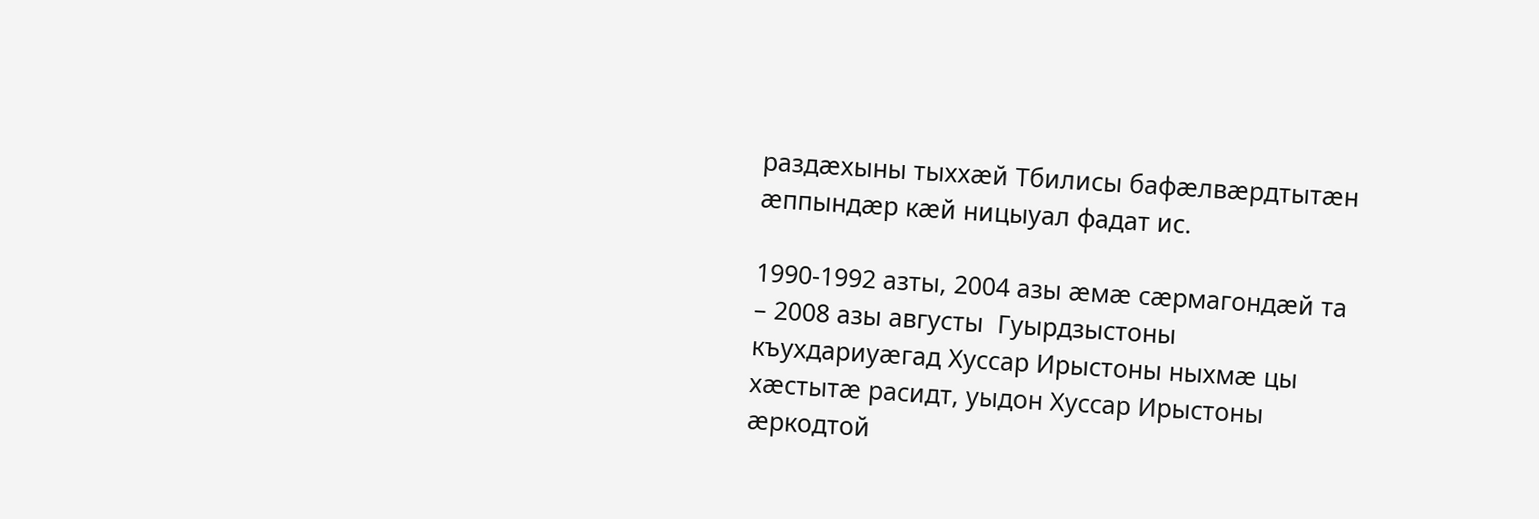раздæхыны тыххæй Тбилисы бафæлвæрдтытæн æппындæр кæй ницыуал фадат ис.

1990-1992 азты, 2004 азы æмæ сæрмагондæй та – 2008 азы августы  Гуырдзыстоны къухдариуæгад Хуссар Ирыстоны ныхмæ цы хæстытæ расидт, уыдон Хуссар Ирыстоны æркодтой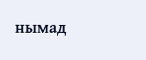нымад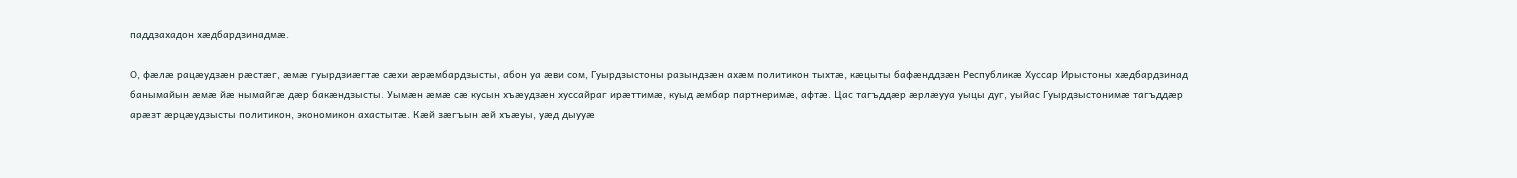паддзахадон хæдбардзинадмæ.

О, фæлæ рацæудзæн рæстæг, æмæ гуырдзиæгтæ сæхи æрæмбардзысты, абон уа æви сом, Гуырдзыстоны разындзæн ахæм политикон тыхтæ, кæцыты бафæнддзæн Республикæ Хуссар Ирыстоны хæдбардзинад банымайын æмæ йæ нымайгæ дæр бакæндзысты. Уымæн æмæ сæ кусын хъæудзæн хуссайраг ирæттимæ, куыд æмбар партнеримæ, афтæ. Цас тагъддæр æрлæууа уыцы дуг, уыйас Гуырдзыстонимæ тагъддæр арæзт æрцæудзысты политикон, экономикон ахастытæ. Кæй зæгъын æй хъæуы, уæд дыууæ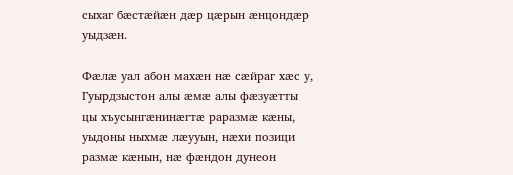сыхаг бæстæйæн дæр цæрын æнцондæр уыдзæн.

Фæлæ уал абон махæн нæ сæйраг хæс у, Гуырдзыстон алы æмæ алы фæзуæтты цы хъусынгæнинæгтæ раразмæ кæны, уыдоны ныхмæ лæууын, нæхи позици размæ кæнын, нæ фæндон дунеон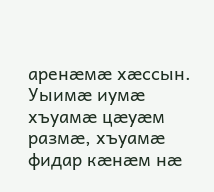аренæмæ хæссын. Уыимæ иумæ хъуамæ цæуæм размæ, хъуамæ фидар кæнæм нæ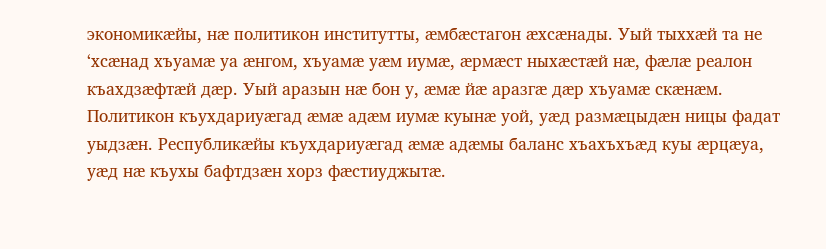экономикæйы, нæ политикон институтты, æмбæстагон æхсæнады. Уый тыххæй та не ‘хсæнад хъуамæ уа æнгом, хъуамæ уæм иумæ, æрмæст ныхæстæй нæ, фæлæ реалон къахдзæфтæй дæр. Уый аразын нæ бон у, æмæ йæ аразгæ дæр хъуамæ скæнæм. Политикон къухдариуæгад æмæ адæм иумæ куынæ уой, уæд размæцыдæн ницы фадат уыдзæн. Республикæйы къухдариуæгад æмæ адæмы баланс хъахъхъæд куы æрцæуа, уæд нæ къухы бафтдзæн хорз фæстиуджытæ.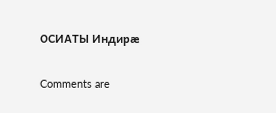ОСИАТЫ Индирæ

Comments are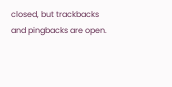closed, but trackbacks and pingbacks are open.